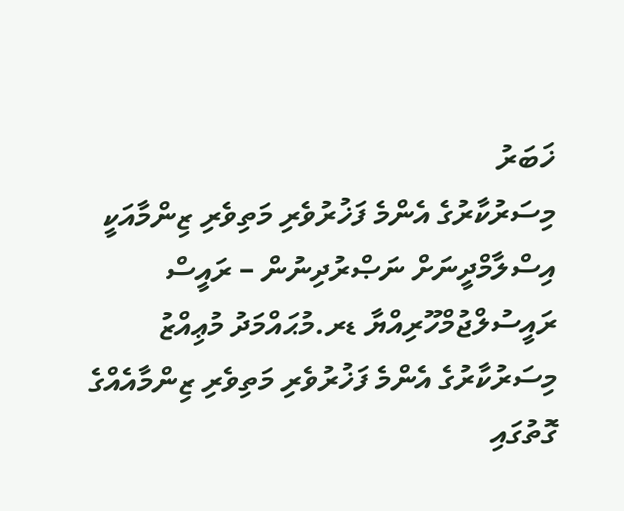ޚަބަރު
މިސަރުކާރުގެ އެންމެ ފަޚުރުވެރި މަތިވެރި ޒިންމާއަކީ އިސްލާމްދީނަށް ނަޞްރުދިނުން – ރައީސް
ރައީސުލްޖުމްހޫރިއްޔާ ޑރ.މުޙައްމަދު މުޢިއްޒު
މިސަރުކާރުގެ އެންމެ ފަޚުރުވެރި މަތިވެރި ޒިންމާއެއްގެ ގޮތުގައި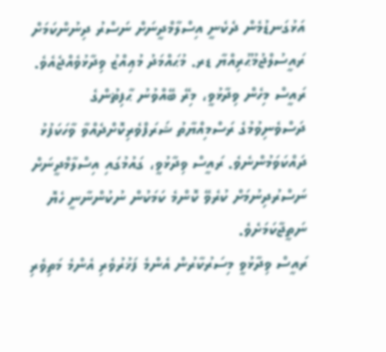އަޅުގަނޑުމެން ދެކެނީ އިސްލާމްދީނަށް ނަސްރު ދިނުންކަމަށް ރައީސުލްޖުމުޙޫރިއްޔާ ޑރ. މުޙައްމަދު މުޢިއްޒު ވިދާޅުވެއްޖެއެވެ.
ރައީސް މިހެން ވިދާޅުވީ، މިރޭ ބޭއްވުނު ޙާފިޡުންގެ ދަސްވެނިވުމުގެ ރަސްމިއްޔާތު ޝަރަފްވެރިކޮށްދެއްވާ ވާހަކަފުޅު ދައްކަވަމުންނެވެ. ރައީސް ވިދާޅުވީ، ގައުމުގައި އިސްލާމްދީނަށް ނަސްރުދިނުމަށް ކުރެވޭ ކޮންމެ ކަމަކުން ނުކުންނާނީ ހެޔޮ ނަތީޖާކަމަށެވެ.
ރައީސް ވިދާޅުވީ މިސަރުކާރުން އެންމެ ފަޚުރުވެރި އެންމެ މަތިވެރި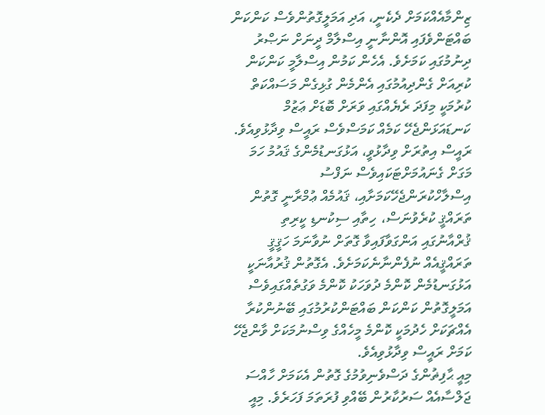ޒިންމާއެއްކަމަށް ދެކެނީ، އަދި އަމަލީގޮތުންވެސް ކަންކަން ބައްޓަންވެފައި އޮންނާނީ އިސްލާމް ދީނަށް ނަޞްރު ދިނުމުގައި ކަމަށެވެ. އެހެން ކަމުން އިސްލާމީ ކަންކަން ކުރިއަށް ގެންދިއުމުގައި އެންމެން ގުޅިގެން މަސައްކަތް ކުރުމަކީ މިފަދަ ރެޔެއްގައި ވަރަށް ބޮޑަށް ޢަޒުމް ކަނޑައަޅަންޖެހޭ ކަމެއް ކަމަސްވެސް ރައީސް ވިދާޅުވިއެވެ.
ރައީސް އިތުރަށް ވިދާޅުވީ، އަޅުގަނޑުމެންގެ ޤައުމު ހަމަ މަގަށް ގެނައުމަށްޓަކައިވެސް ނަފްސު އިސްލާހްކުރަންޖެހޭކަމަށާއި، ޤައުމެއް ޢުމްރާނީ ގޮތުން ތަރައްޤީ ކުރެވުނަސް، ހިތާއި ސިކުނޑި ކީރިތި ޤުރްއާނުގައި އަންގަވާފައިވާ ގޮތަށް ނުވާނަމަ ހަޤީޤީ ތަރައްޤީއެއް ނުފެންނާނެކަމަށެވެ. އެގޮތުން ޤުރުއާނަކީ އަޅުގަނޑުމެން ކޮންމެ ދުވަހަކު ކޮންމެ ވަގުތެއްގައިވެސް އަމަލީގޮތުން ކަންކަން ބައްޓަންކުރުމުގައި ބޭނުންކުރާ އެއްޗަކަށް ހެދުމަކީ ކޮންމެ މީހެއްގެ ވިސްނުމަކަށް ވާންޖެހޭ ކަމަށް ރައީސް ވިދާޅުވިއެވެ.
މިއީ ޙާފިޡުންގެ ދަސްވެނިވުމުގެ ގޮތުން އެކަމަށް ހާއްސަ ޖަލްސާއެއް ސަރުކާރުން ބޭއްވި ފުރަތަމަ ފަހަރެވެ. މިއީ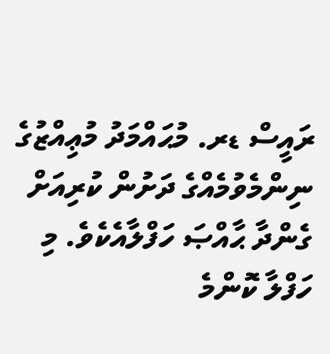ރައީސް ޑރ. މުޙައްމަދު މުޢިއްޒުގެ ނިންމެވުމެއްގެ ދަށުން ކުރިއަށް ގެންދާ ޙާއްޞަ ހަފްލާއެކެވެ. މި ހަފްލާ ކޮންމެ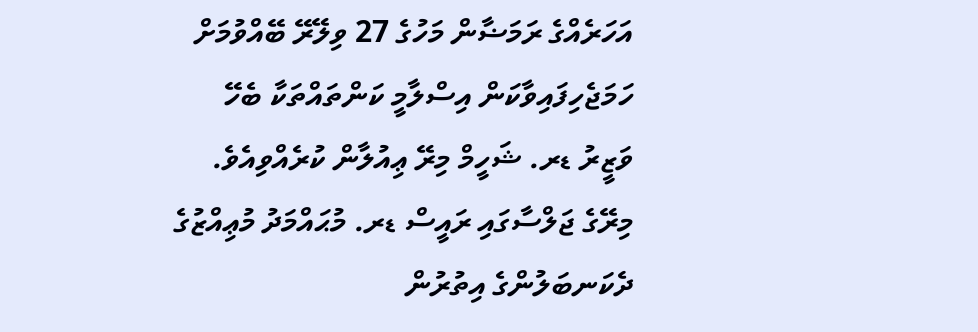އަހަރެއްގެ ރަމަޟާން މަހުގެ 27 ވިލޭރޭ ބޭއްވުމަށް ހަމަޖެހިފައިވާކަން އިސްލާމީ ކަންތައްތަކާ ބެހޭ ވަޒީރު ޑރ. ޝަހީމް މިރޭ ޢިއުލާން ކުރެއްވިއެވެ. މިރޭގެ ޖަލްސާގައި ރައީސް ޑރ. މުޙައްމަދު މުޢިއްޒުގެ ދެކަނބަލުންގެ އިތުރުން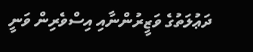ދަޢުލަތުގެ ވަޒީރުންނާއި އިސްވެރިން ވަނީ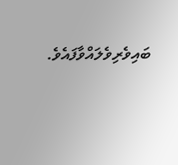ބައިވެރިވެލައްވާފައެވެ.